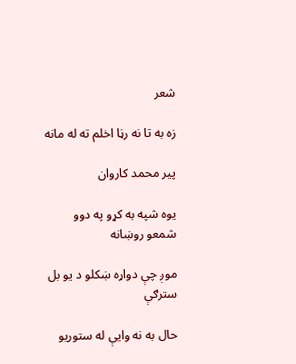شعر

زه به تا نه رڼا اخلم ته له مانه

پیر محمد کاروان

یوه شپه به کړو په دوو شمعو روښانه

موږ چې دواړه ښکلو د یو بل سترګې

حال به نه وایې له ستوریو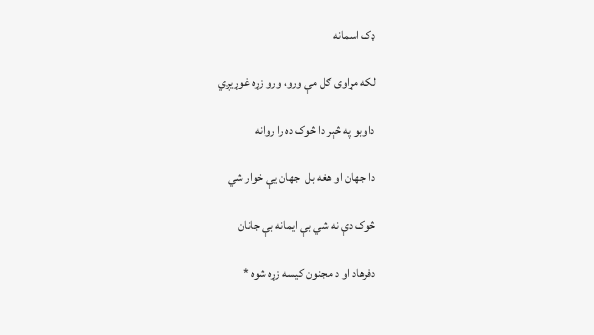ډک اسمانه

لکه مړاوی ګل مې ورو، ورو زړه غوړیږي

داوبو په څېر دا څوک ده را روانه

دا جهان او هغه بل  جهان یې خوار شي

څوک دې نه شي بې ایمانه بې جانان

دفرهاد او د مجنون کیسه زړه شوه *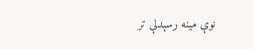نوې مینه رسېدلې تر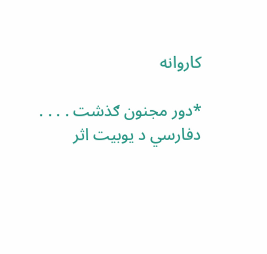کاروانه

*دور مجنون ګذشت . . . . دفارسي د یوبیت اثر